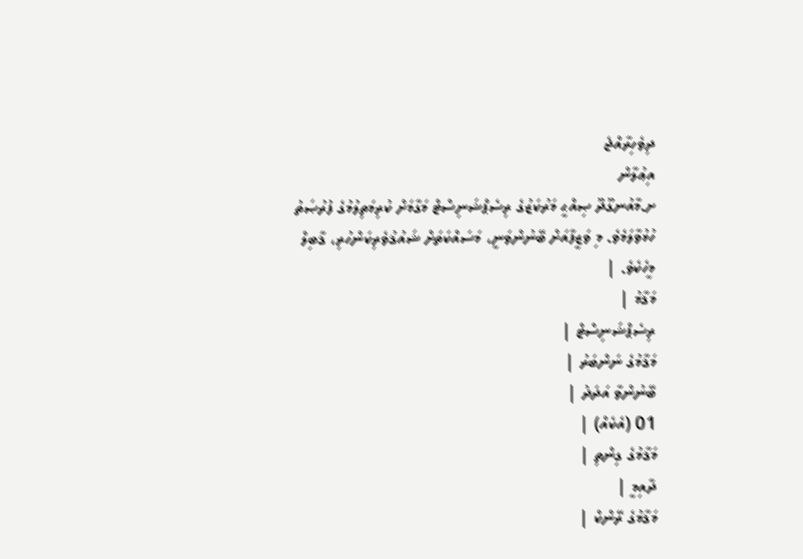ދިވެހިރާއްޖެ
އިޢުލާން
ށ.މާއުނގޫދޫ ޞިއްޙީ މަރުކަޒުގެ ރިސެޕްޝަނިސްޓް މަގާމަށް ކުރިމަތިލުމުގެ ފުރުޞަތު ހުޅުވާލަމެވެ. މި ވަޒީފާއަށް ބޭނުންވަނީ، މަސައްކަތަށް ޝައުޤުވެރިކަންހުރި، ޤާބިލް މީހެކެވެ. |
މަޤާމު |
ރިސެޕްޝަނިސްޓް |
މަޤާމުގެ ނަންބަރު |
ބޭނުންވާ އަދަދު |
01 (އެކެއް) |
މަޤާމުގެ ގިންތި |
ދާއިމީ |
މަޤާމުގެ ރޭންކް |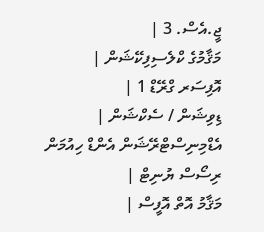ޖީ.އެސް. 3 |
މަޤާމުގެ ކްލެސިފިކޭޝަން |
އޮފިސަރ ގްރޭޑް 1 |
ޑިވިޝަން / ސެކްޝަން |
އެޑްމިނިސްޓްރޭޝަން އެންޑް ހިއުމަން ރިސޯސް ޔުނިޓް |
މަޤާމު އޮތް އޮފީސް |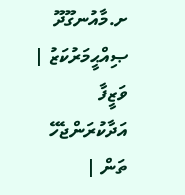ށ.މާއުނގޫދޫ ޞިއްޙީމަރުކަޒު |
ވަޒީފާ އަދާކުރަންޖެހޭ ތަން |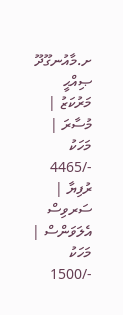ށ.މާއުނގޫދޫ ޞިއްޙީ މަރުކަޒު |
މުސާރަ |
މަހަކު -/4465 ރުފިޔާ |
ސަރވިސް އެލަވަންސް |
މަހަކު -/1500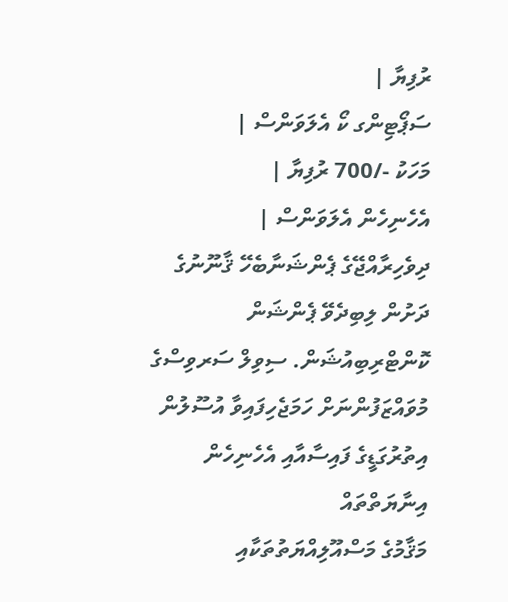ރުފިޔާ |
ސަޕޯޓިންގ ކޯ އެލަވަންސް |
މަހަކު -/700 ރުފިޔާ |
އެހެނިހެން އެލަވަންސް |
ދިވެހިރާއްޖޭގެ ޕެންޝަނާބެހޭ ޤާނޫނުގެ ދަށުން ލިބިދެވޭ ޕެންޝަން ކޮންޓްރިބިއުޝަން. ސިވިލް ސަރވިސްގެ މުވައްޒަފުންނަށް ހަމަޖެހިފައިވާ އުސޫލުން އިތުރުގަޑީގެ ފައިސާއާއި އެހެނިހެން އިނާޔަތްތައް
މަޤާމުގެ މަސްއޫލިއްޔަތުތަކާއި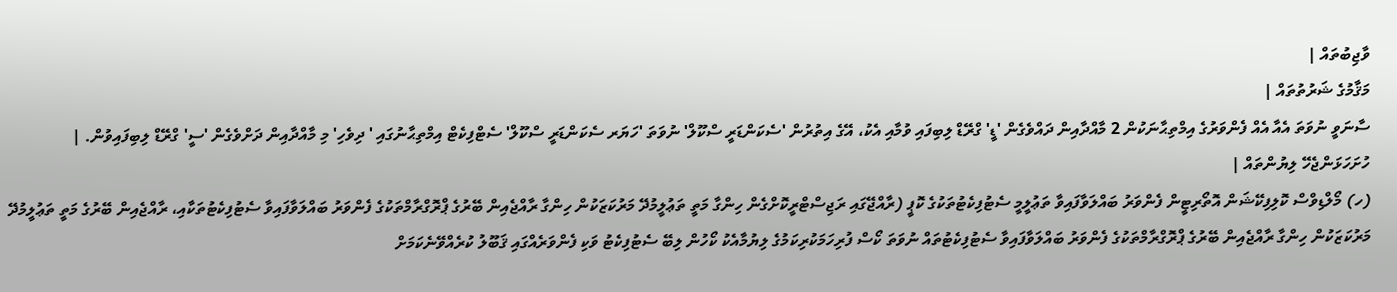ވާޖިބުތައް |
މަޤާމުގެ ޝަރުތުތައް |
ސާނަވީ ނުވަތަ އެއާ އެއް ފެންވަރުގެ އިމްތިޙާނަކުން 2 މާއްދާއިން ދައްވެގެން 'ޑީ' ގްރޭޑް ލިބިފައި ވުމާއި އެކު، އޭގެ އިތުރުން 'ސެކަންޑަރީ ސްކޫލް' ނުވަތަ 'ހަޔަރ ސެކަންޑަރީ ސްކޫލް' ސެޓްފިކެޓް އިމްތިޙާނުގައި ' ދިވެހި' މި މާއްދާއިން ދަށްވެގެން 'ސީ' ގްރޭޑް ލިބިފައިވުން. |
ހުށަހަޅަންޖެހޭ ލިޔުންތައް |
(ހ) މޯލްޑިވްސް ކޮލިފިކޭޝަން އޮތޯރިޓީން ފެންވަރު ބައްލަވާފައިވާ ތަޢުލީމީ ސެޓުފިކެޓުތަކުގެ ކޮޕީ (ރާއްޖޭގައި ރަޖިސްޓްރީކޮށްގެން ހިންގާ މަތީ ތަޢުލީމުދޭ މަރުކަޒަކުން ހިންގާ ރާއްޖެއިން ބޭރުގެ ޕްރޮގްރާމްތަކުގެ ފެންވަރު ބައްލަވާފައިވާ ސެޓުފިކެޓުތަކާއި، ރާއްޖެއިން ބޭރުގެ މަތީ ތަޢުލީމުދޭ މަރުކަޒަކުން ހިންގާ ރާއްޖެއިން ބޭރުގެ ޕްރޮގްރާމްތަކުގެ ފެންވަރު ބައްލަވާފައިވާ ސެޓުފިކެޓުތައް ނުވަތަ ކޯސް ފުރިހަމަކުރިކަމުގެ ލިޔުމާއެކު ކޯހުން ލިބޭ ސެޓުފިކެޓު ވަކި ފެންވަރެއްގައި ޤަބޫލު ކުރެއްވޭނެކަމަށް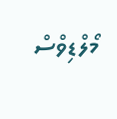މޯލްޑިވްސް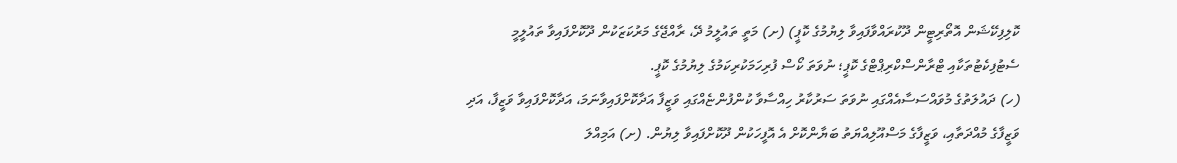ކޮލިފިކޭޝަން އޮތޯރިޓީން ދޫކުރައްވާފައިވާ ލިޔުމުގެ ކޮޕީ) (ށ) މަތީ ތައުލީމު ދޭ، ރާއްޖޭގެ މަރުކަޒަކުން ދޫކޮށްފައިވާ ތައުލީމީ ސެޓުފިކެޓުތަކާއި ޓްރާންސްކްރިޕްޓްގެ ކޮޕީ؛ ނުވަތަ ކޯސް ފުރިހަމަކުރިކަމުގެ ލިޔުމުގެ ކޮޕީ.
(ހ) ދައުލަތުގެ މުވައްސަސާއެއްގައި ނުވަތަ ސަރުކާރު ހިއްސާވާ ކުންފުންޏެއްގައި ވަޒީފާ އަދާކޮށްފައިވާނަމަ، އަދާކޮށްފައިވާ ވަޒީފާ، އަދި ވަޒީފާގެ މުއްދަތާއި، ވަޒީފާގެ މަސްއޫލިއްޔަތު ބަޔާންކޮށް އެ އޮފީހަކުން ދޫކޮށްފައިވާ ލިޔުން. (ށ) އަމިއްލަ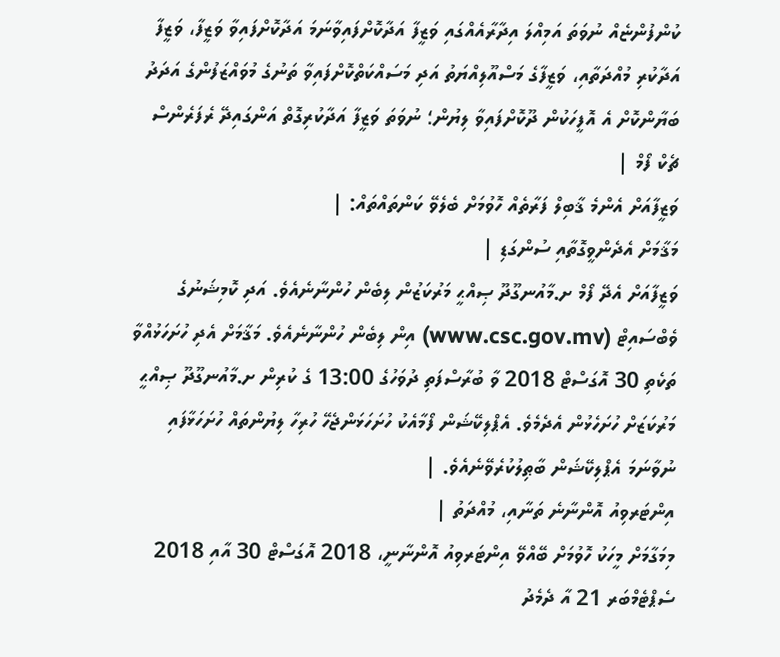ކުންފުންޏެއް ނުވަތަ އަމިއްލަ އިދާރާއެއްގައި ވަޒީފާ އަދާކޮށްފައިވާނަމަ އަދާކޮށްފައިވާ ވަޒީފާ، ވަޒީފާ އަދާކުރި މުއްދަތާއި، ވަޒީފާގެ މަސްއޫލިއްޔަތު އަދި މަސައްކަތްކޮށްފައިވާ ތަނުގެ މުވައްޒަފުންގެ އަދަދު ބަޔާންކޮށް އެ އޮފީހަކުން ދޫކޮށްފައިވާ ލިޔުން؛ ނުވަތަ ވަޒީފާ އަދާކުރިގޮތް އަންގައިދޭ ރެފަރެންސް ޗެކް ފޯމް |
ވަޒީފާއަށް އެންމެ ޤާބިލް ފަރާތެއް ހޮވުމަށް ބެލެވޭ ކަންތައްތައް: |
މަޤާމަށް އެދެންވީގޮތާއި ސުންގަޑި |
ވަޒީފާއަށް އެދޭ ފޯމް ށ.މާއުނގޫދޫ ޞިއްޙީ މަރުކަޒުން ލިބެން ހުންނާނެއެވެ. އަދި ކޮމިޝަނުގެ ވެބްސައިޓް (www.csc.gov.mv) އިން ލިބެން ހުންނާނެއެވެ. މަޤާމަށް އެދި ހުށަހަޅުއްވާ ތަކެތި 30 އޮގަސްޓް 2018 ވާ ބުރާސްފަތި ދުވަހުގެ 13:00 ގެ ކުރިން ށ.މާއުނގޫދޫ ޞިއްޙީ މަރުކަޒަށް ހުށަހެޅުން އެދެމެވެ. އެޕްލިކޭޝަން ފޯމާއެކު ހުށަހަޅަންޖެހޭ ހުރިހާ ލިޔުންތައް ހުށަހަޅާފައި ނުވާނަމަ އެޕްލިކޭޝަން ބާޠިލުކުރެވޭނެއެވެ. |
އިންޓަރވިއު އޮންނާނެ ތަނާއި، މުއްދަތު |
މިމަގާމަށް މީހަކު ހޮވުމަށް ބޭއްވޭ އިންޓަރވިއު އޮންނާނީ، 2018 އޮގަސްޓް 30 އާއި 2018 ސެޕްޓެމްބަރ 21 އާ ދެމެދު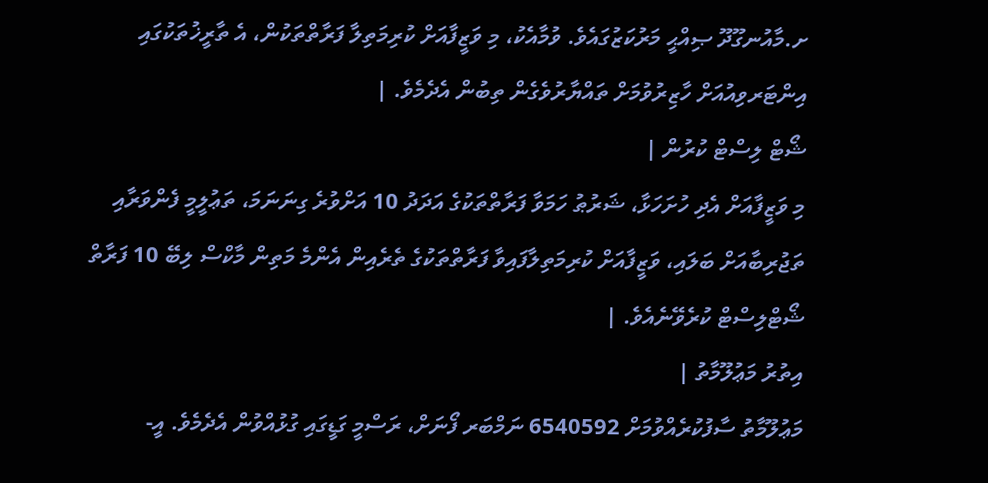ށ.މާއުނގޫދޫ ޞިއްޙީ މަރުކަޒުގައެވެ. ވުމާއެކު، މި ވަޒީފާއަށް ކުރިމަތިލާ ފަރާތްތަކުން، އެ ތާރީޚުތަކުގައި އިންޓަރވިއުއަށް ހާޒިރުވުމަށް ތައްޔާރުވެގެން ތިބުން އެދެމެވެ. |
ޝޯޓް ލިސްޓް ކުރުން |
މި ވަޒީފާއަށް އެދި ހުށަހަޅާ، ޝަރުޠު ހަމަވާ ފަރާތްތަކުގެ އަދަދު 10 އަށްވުރެ ގިނަނަމަ، ތަޢުލީމީ ފެންވަރާއި ތަޖުރިބާއަށް ބަލައި، ވަޒީފާއަށް ކުރިމަތިލާފައިވާ ފަރާތްތަކުގެ ތެރެއިން އެންމެ މަތިން މާކްސް ލިބޭ 10 ފަރާތް ޝޯޓްލިސްޓް ކުރެވޭނެއެވެ. |
އިތުރު މަޢުލޫމާތު |
މަޢުލޫމާތު ސާފުކުރެއްވުމަށް 6540592 ނަމްބަރ ފޯނަށް، ރަސްމީ ގަޑީގައި ގުޅުއްވުން އެދެމެވެ. އީ-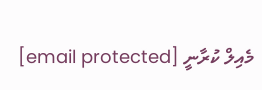މެއިލް ކުރާނީ [email protected]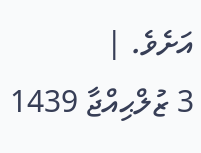އަށެވެ. |
3 ޒުލްޙިއްޖާ 1439